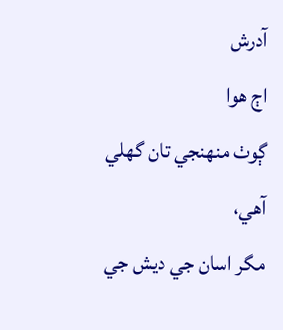آدرش
اڄ هوا
ڳوٺ منهنجي تان گهلي آهي،
مگر اسان جي ديش جي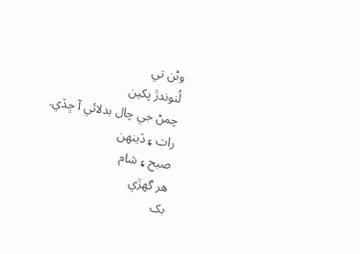وڻن تي
لُنوندڙ پکين
چمڻ جي چال بدلائي آ ڇڏي.
رات ۽ ڏينهن
صبح ۽ شام
هر گهڙي
بک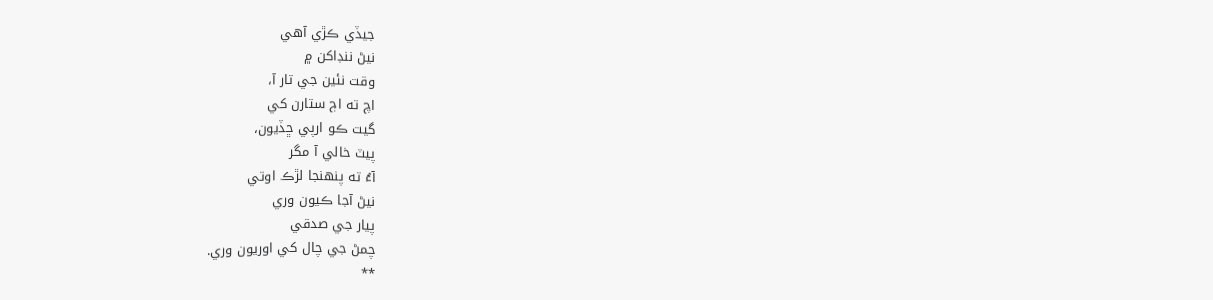جيڏي ڪڙي آهي
نيڻ ننڊاکن ۾
وقت نئين جي تار آ،
اچ ته اڄ ستارن کي
گيت ڪو ارپي ڇڏيون،
پيٽ خالي آ مگر
آءُ ته پنهنجا لڙڪ اوتي
نيڻ آجا ڪيون وري
پيار جي صدقي
چمڻ جي چال کي اوريون وري.
**